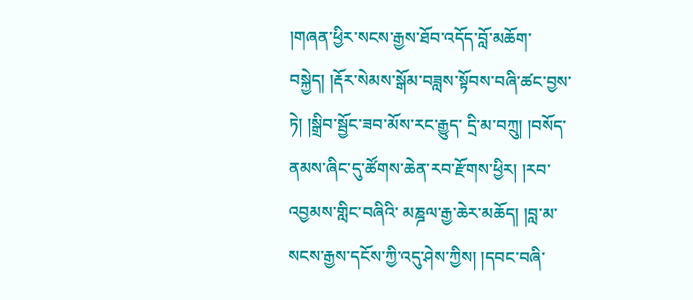།གཞན་ཕྱིར་སངས་རྒྱས་ཐོབ་འདོད་བློ་མཆོག་ བསྐྱེད། །རྡོར་སེམས་སྒོམ་བཟླས་སྟོབས་བཞི་ཚང་བྱས་ཏེ། །སྒྲིབ་སྦྱོང་ཟབ་མོས་རང་རྒྱུད་ དྲི་མ་བཀྲུ། །བསོད་ནམས་ཞིང་དུ་ཚོགས་ཆེན་རབ་རྫོགས་ཕྱིར། །རབ་འབྱམས་གླིང་བཞིའི་ མཎྜལ་རྒྱ་ཆེར་མཆོད། །བླ་མ་སངས་རྒྱས་དངོས་ཀྱི་འདུ་ཤེས་ཀྱིས། །དབང་བཞི་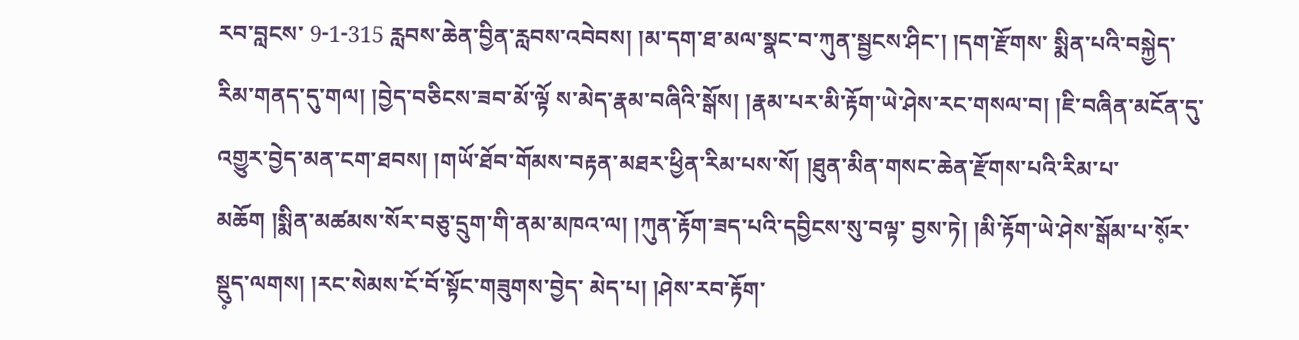རབ་བླངས་ 9-1-315 རླབས་ཆེན་བྱིན་རླབས་འབེབས། །མ་དག་ཐ་མལ་སྣང་བ་ཀུན་སྦྱངས་ཤིང་། །དག་རྫོགས་ སྨིན་པའི་བསྐྱེད་རིམ་གནད་དུ་གལ། །བྱེད་བཅིངས་ཟབ་མོ་ལྟོ ས་མེད་རྣམ་བཞིའི་སྒོས། །རྣམ་པར་མི་རྟོག་ཡེ་ཤེས་རང་གསལ་བ། །ཇི་བཞིན་མངོན་དུ་འགྱུར་བྱེད་མན་ངག་ཐབས། །གཡོ་ཐོབ་གོམས་བརྟན་མཐར་ཕྱིན་རིམ་པས་སོ། །ཐུན་མིན་གསང་ཆེན་རྫོགས་པའི་རིམ་པ་ མཆོག །སྨིན་མཚམས་སོར་བཅུ་དྲུག་གི་ནམ་མཁའ་ལ། །ཀུན་རྟོག་ཟད་པའི་དབྱིངས་སུ་བལྟ་ བྱས་ཏེ། །མི་རྟོག་ཡེ་ཤེས་སྒོམ་པ་སོ༷ར་སྡུ༷ད་ལགས། །རང་སེམས་ངོ་བོ་སྟོང་གཟུགས་བྱེད་ མེད་པ། །ཤེས་རབ་རྟོག་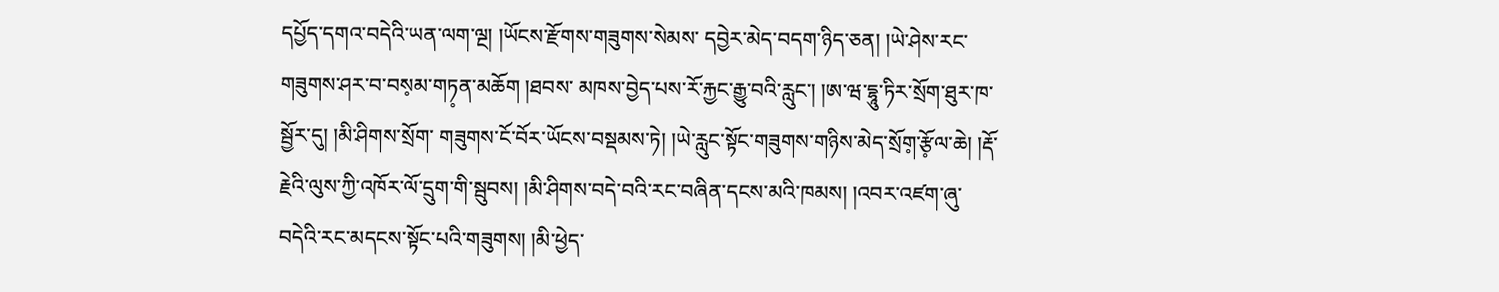དཔྱོད་དགའ་བདེའི་ཡན་ལག་ལྔ། །ཡོངས་རྫོགས་གཟུགས་སེམས་ དབྱེར་མེད་བདག་ཉིད་ཅན། །ཡེ་ཤེས་རང་གཟུགས་ཤར་བ་བས༷མ་གཏ༷ན་མཆོག །ཐབས་ མཁས་བྱེད་པས་རོ་རྐྱང་རྒྱུ་བའི་རླུང་། །ཨ་ཝ་དྷཱུ་ཏིར་སྲོག་ཐུར་ཁ་སྦྱོར་དུ། །མི་ཤིགས་སྲོག་ གཟུགས་ངོ་བོར་ཡོངས་བསྡམས་ཏེ། །ཡེ་རླུང་སྟོང་གཟུགས་གཉིས་མེད་སྲོག༷་རྩོ༷ལ་ཆེ། །རྡོ་ རྗེའི་ལུས་ཀྱི་འཁོར་ལོ་དྲུག་གི་སྦུབས། །མི་ཤིགས་བདེ་བའི་རང་བཞིན་དངས་མའི་ཁམས། །འབར་འཛག་ཞུ་བདེའི་རང་མདངས་སྟོང་པའི་གཟུགས། །མི་ཕྱེད་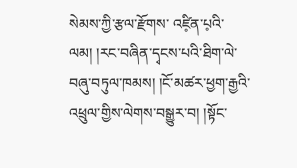སེམས་ཀྱི་རྩལ་རྫོགས་ འཛི༷ན་པ༷འི་ལམ། །རང་བཞིན་དྭངས་པའི་ཐིག་ལེ་བཞུ་བཏུལ་ཁམས། །ངོ་མཚར་ཕྱག་རྒྱའི་ འཕྲུལ་གྱིས་ལེགས་བསྒྱུར་བ། །སྟོང་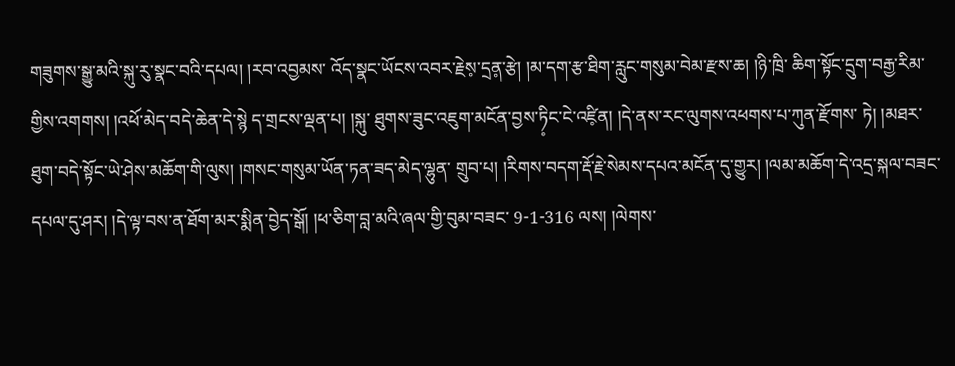གཟུགས་སྒྱུ་མའི་སྐུ་རུ་སྣང་བའི་དཔལ། །རབ་འབྱམས་ འོད་སྣང་ཡོངས་འབར་རྗེས༷་དྲན༷་རྩེ། །མ་དག་རྩ་ཐིག་རླུང་གསུམ་བེམ་རྫས་ཆ། །ཉི་ཁྲི་ ཆིག་སྟོང་དྲུག་བརྒྱ་རིམ་གྱིས་འགགས། །འཕོ་མེད་བདེ་ཆེན་དེ་སྙེ ད་གྲངས་ལྡན་པ། །སྐུ་ ཐུགས་ཟུང་འཇུག་མངོན་བྱས་ཏི༷ང་ངེ་འཛི༷ན། །དེ་ནས་རང་ལུགས་འཕགས་པ་ཀུན་རྫོགས་ ཏེ། །མཐར་ཐུག་བདེ་སྟོང་ཡེ་ཤེས་མཆོག་གི་ལུས། །གསང་གསུམ་ཡོན་ཏན་ཟད་མེད་ལྷུན་ གྲུབ་པ། །རིགས་བདག་རྡོ་རྗེ་སེམས་དཔའ་མངོན་དུ་གྱུར། །ལམ་མཆོག་དེ་འདྲ་སྐལ་བཟང་ དཔལ་དུ་ཤར། །དེ་ལྟ་བས་ན་ཐོག་མར་སྨིན་བྱེད་སྒོ། །ཕ་ཅིག་བླ་མའི་ཞལ་གྱི་བུམ་བཟང་ 9-1-316 ལས། །ལེགས་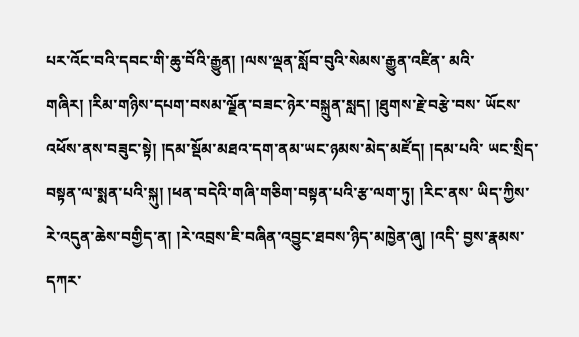པར་འོང་བའི་དབང་གི་ཆུ་བོའི་རྒྱུན། །ལས་ལྡན་སློབ་བུའི་སེམས་རྒྱུན་འཛིན་ མའི་གཞིར། །རིམ་གཉིས་དཔག་བསམ་ལྗོན་བཟང་ཉེར་བསྐྲུན་སླད། །ཐུགས་རྗེ་བརྩེ་བས་ ཡོངས་འཕོས་ནས་བཟུང་སྟེ། །དམ་སྡོམ་མཐའ་དག་ནམ་ཡང་ཉམས་མེད་མཛོད། །དམ་པའི་ ཡང་སྲིད་བསྟན་ལ་སྨན་པའི་སྐུ། །ཕན་བདེའི་གཞི་གཅིག་བསྟན་པའི་རྩ་ལག་ཏུ། །རིང་ནས་ ཡིད་ཀྱིས་རེ་འདུན་ཆེས་བགྱིད་ན། །རེ་འབྲས་ཇི་བཞིན་འབྱུང་ཐབས་ཉིད་མཁྱེན་ཞུ། །འདི་ བྱས་རྣམས་དཀར་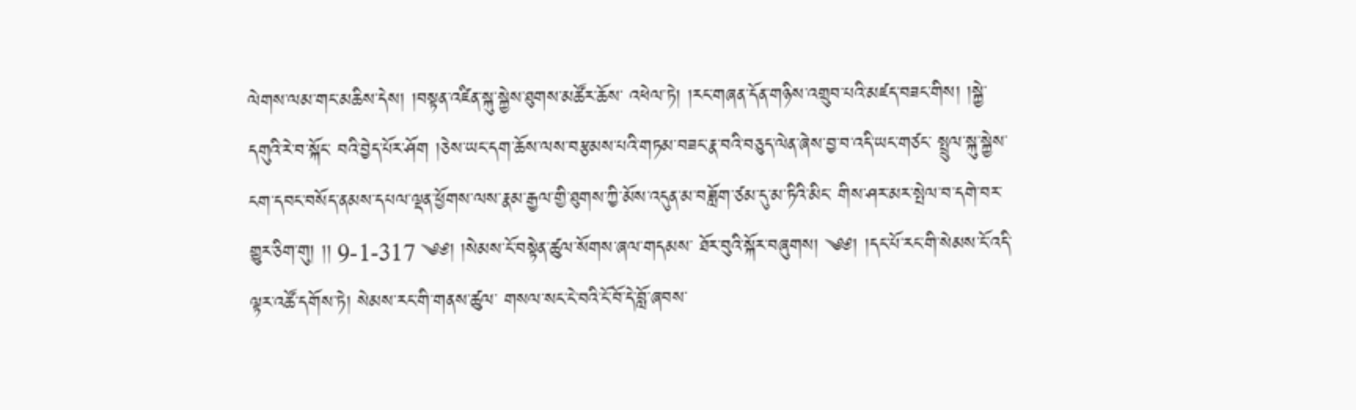ལེགས་ལམ་གང་མཆིས་དེས། །བསྟན་འཛིན་སྐུ་སྐྱེས་ཐུགས་མཚོར་ཆོས་ འཕེལ་ཏེ། །རང་གཞན་དོན་གཉིས་འགྲུབ་པའི་མཛད་བཟང་གིས། །སྐྱེ་དགུའི་རེ་བ་སྐོང་ བའི་བྱེད་པོར་ཤོག །ཅེས་ཡང་དག་ཆོས་ལས་བརྩམས་པའི་གཏམ་བཟང་རྣ་བའི་བཅུད་ལེན་ཞེས་བྱ་བ་འདི་ཡང་གཙང་ སྤྲུལ་སྐུ་སྐྱེས་ངག་དབང་བསོད་ནམས་དཔལ་ལྡན་ཕྱོགས་ལས་རྣམ་རྒྱལ་གྱི་ཐུགས་ཀྱི་མོས་འདུན་མ་བཟློག་ཙམ་དུ་མ་ཏིའི་མིང་ གིས་ཤར་མར་སྤེལ་བ་དགེ་བར་གྱུར་ཅིག་གུ། །། 9-1-317 ༄༅། །སེམས་ངོ་བསྟེན་ཚུལ་སོགས་ཞལ་གདམས་ ཐོར་བུའི་སྐོར་བཞུགས། ༄༅། །དང་པོ་རང་གི་སེམས་ངོ་འདི་ལྟར་འཚོ་དགོས་ཏེ། སེམས་རང་གི་གནས་ཚུལ་ གསལ་སང་ངེ་བའི་ངོ་བོ་དེ་བློ་ཞབས་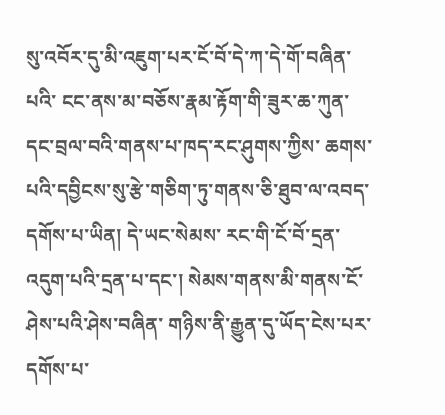སུ་འབོར་དུ་མི་འཇུག་པར་ངོ་བོ་དེ་ཀ་དེ་གོ་བཞིན་པའི་ ངང་ནས་མ་བཅོས་རྣམ་རྟོག་གི་ཟུར་ཆ་ཀུན་དང་བྲལ་བའི་གནས་པ་ཁད་རང་ཤུགས་ཀྱིས་ ཆགས་པའི་དབྱིངས་སུ་རྩེ་གཅིག་ཏུ་གནས་ཅི་ཐུབ་ལ་འབད་དགོས་པ་ཡིན། དེ་ཡང་སེམས་ རང་གི་ངོ་བོ་དྲན་འདུག་པའི་དྲན་པ་དང་། སེམས་གནས་མི་གནས་ངོ་ཤེས་པའི་ཤེས་བཞིན་ གཉིས་ནི་རྒྱུན་དུ་ཡོད་ངེས་པར་དགོས་པ་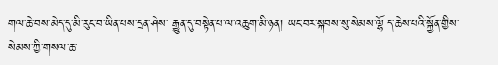གལ་ཆེ་བས་མེད་དུ་མི་རུང་བ་ཡིན་པས་དྲན་ཤེས་ རྒྱུན་དུ་བསྟེན་པ་ལ་འཆུག་མི་ཉན། ཡང་བར་སྐབས་སུ་སེམས་ལྷོ ད་ཆེས་པའི་སྐྱོན་གྱིས་ སེམས་ཀྱི་གསལ་ཆ་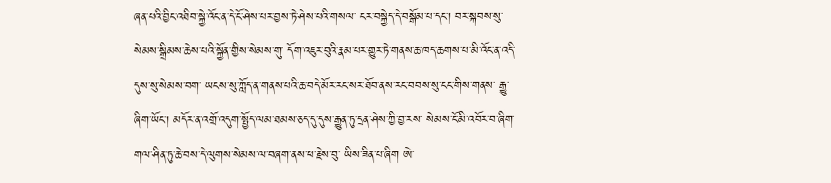ཞན་པའི་བྱིང་འཐིབ་སྐྱེ་འོང་ན་དེ་ངོ་ཤེས་པར་བྱས་ཏེ་ཤེས་པའི་གསལ་ ངར་བསྐྱེད་དེ་བསྒོམ་པ་དང་། བར་སྐབས་སུ་སེམས་སྒྲིམས་ཆེས་པའི་སྐྱོན་གྱིས་སེམས་གུ་ དོག་འཇུར་བུའི་རྣམ་པར་གྱུར་ཏེ་གནས་ཆ་ཁད་ཆགས་པ་མི་འོང་ན་འདི་དུས་སུ་སེམས་བག་ ཡངས་སུ་ཀློད་ན་གནས་པའི་ཆ་བདེ་མོར་རང་སར་ཐོབ་ནས་རང་བབས་སུ་ངང་གིས་གནས་ རྒྱུ་ཞིག་ཡོང་། མདོར་ན་འགྲོ་འདུག་སྤྱོད་ལམ་ཐམས་ཅད་དུ་དུས་རྒྱུན་ཏུ་དྲན་ཤེས་ཀྱི་བྱ་རས་ སེམས་ངོ་མི་འབོར་བ་ཞིག་གལ་ཤིན་ཏུ་ཆེ་བས་དེ་ལུགས་སེམས་ལ་བཞག་ནས་ཕ་རྗེས་བུ་ ཡིས་ཟིན་པ་ཞིག ཨེ་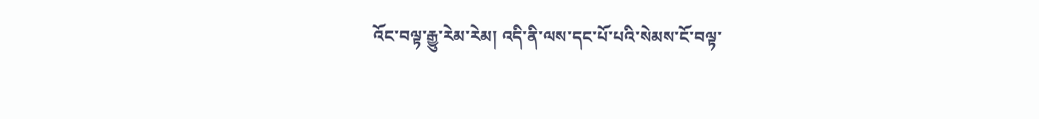འོང་བལྟ་རྒྱུ་རེམ་རེམ། འདི་ནི་ལས་དང་པོ་པའི་སེམས་ངོ་བལྟ་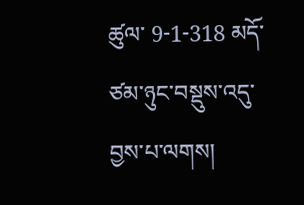ཚུལ་ 9-1-318 མདོ་ཙམ་ཉུང་བསྡུས་འདུ་བྱས་པ་ལགས།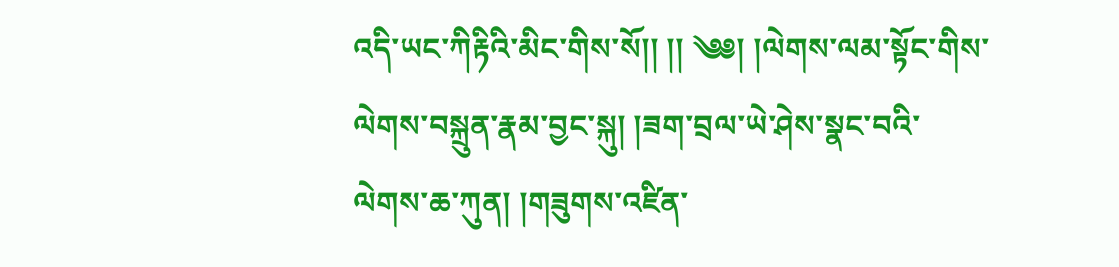འདི་ཡང་ཀིརྟིའི་མིང་གིས་སོ།། །། ༄༅། །ལེགས་ལམ་སྟོང་གིས་ལེགས་བསྐྲུན་རྣམ་བྱང་སྐུ། །ཟག་བྲལ་ཡེ་ཤེས་སྣང་བའི་ ལེགས་ཆ་ཀུན། །གཟུགས་འཛིན་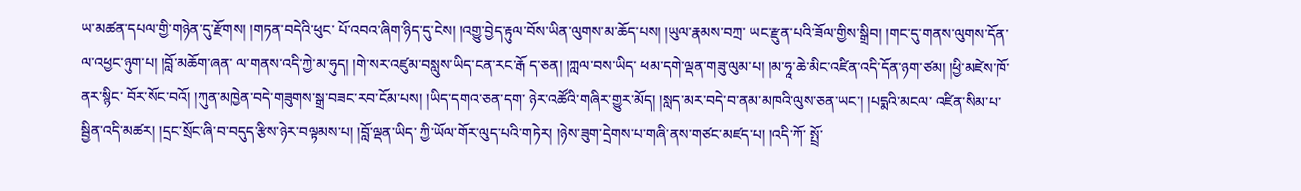ཡ་མཚན་དཔལ་གྱི་གཉེན་དུ་རྫོགས། །གཏན་བདེའི་ཕུང་ པོ་འབའ་ཞིག་ཉིད་དུ་ངེས། །འགྱུ་བྱེད་རྟུལ་བོས་ཡིན་ལུགས་མ་ཆོད་པས། །ཡུལ་རྣམས་བཀྲ་ ཡང་རྫུན་པའི་ཟོལ་གྱིས་སྒྲིབ། །གང་དུ་གནས་ལུགས་དོན་ལ་འཕྱང་ཉུག་པ། །བློ་མཆོག་ཞན་ ལ་གནས་འདི་ཀྱེ་མ་ཧུད། །གེ་སར་འཛུམ་བསླུས་ཡིད་ངན་རང་རྒོ ད་ཅན། །ཀླལ་བས་ཡིད་ ཕམ་དགེ་ལྡན་གཟུ་ལུམ་པ། །མ་ཧཱ་ཆེ་མིང་འཛིན་འདི་དོན་ཉག་ཙམ། །ཕྱི་མཛེས་ཁོ་ནར་སྙིང་ བོར་སོང་བའོ། །ཀུན་མཁྱེན་བདེ་གཟུགས་སྒྲ་བཟང་རབ་ངོམ་པས། །ཡིད་དགའ་ཅན་དག་ ཉེར་འཚོའི་གཞིར་གྱུར་མོད། །སླད་མར་བདེ་བ་ནམ་མཁའི་ལུས་ཅན་ཡང་། །པདྨའི་མངལ་ འཛིན་སིམ་པ་སྦྱིན་འདི་མཚར། །དྲང་སྲོང་ཞི་བ་བདུད་རྩིས་ཉེར་བལྟམས་པ། །བློ་ལྡན་ཡིད་ ཀྱི་ཡོལ་གོར་ལུད་པའི་གཏེར། །ཉེས་ཟུག་དྲེགས་པ་གཞི་ནས་གཙང་མཛད་པ། །འདི་ཀོ་ སྤྲོ་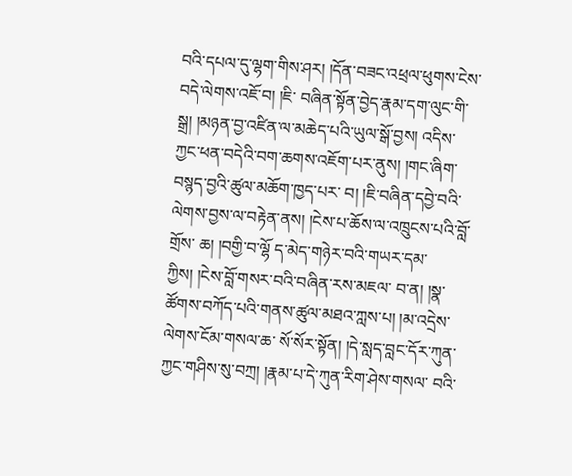བའི་དཔལ་དུ་ལྷག་གིས་ཤར། །དོན་བཟང་འཕྲལ་ཕུགས་ངེས་བདེ་ལེགས་འཇོ་བ། །ཇི་ བཞིན་སྟོན་བྱེད་རྣམ་དག་ལུང་གི་སྒྲ། །མཉན་བྱ་འཛིན་ལ་མཆེད་པའི་ཡུལ་སྒོ་བྱས། འདིས་ ཀྱང་ཕན་བདེའི་བག་ཆགས་འཇོག་པར་ནུས། །གང་ཞིག་བསྙད་བྱའི་ཚུལ་མཆོག་ཁྱད་པར་ བ། །ཇི་བཞིན་དབྱེ་བའི་ལེགས་བྱས་ལ་བརྟེན་ནས། །ངེས་པ་ཆོས་ལ་འཁྲུངས་པའི་བློ་གྲོས་ ཆ། །བགྱི་བ་ལྷོ ད་མེད་གཉེར་བའི་གཡར་དམ་ཀྱིས། །ངེས་བློ་གསར་བའི་བཞིན་རས་མཇལ་ བ་ན། །སྣ་ཚོགས་བཀོད་པའི་གནས་ཚུལ་མཐའ་ཀླས་པ། །མ་འདྲེས་ལེགས་ངོམ་གསལ་ཆ་ སོ་སོར་སྟོན། །དེ་སླད་བླང་དོར་ཀུན་ཀྱང་གཤིས་སུ་བཀྲ། །རྣམ་པ་དེ་ཀུན་རིག་ཤེས་གསལ་ བའི་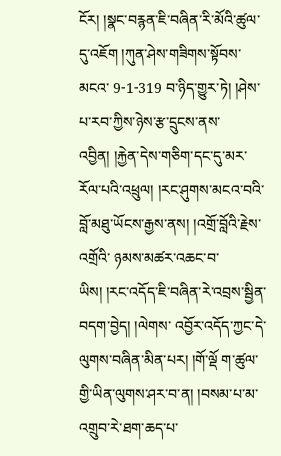ངོར། །སྣང་བརྙན་ཇི་བཞིན་རི་མོའི་ཚུལ་དུ་འཇོག །ཀུན་ཤེས་གཟིགས་སྟོབས་མངའ་ 9-1-319 བ་ཉིད་གྱུར་ཏེ། །ཤེས་པ་རབ་ཀྱིས་ཉེས་རྩ་དྲུངས་ནས་འབྱིན། །རྐྱེན་དེས་གཅིག་དང་དུ་མར་ རོལ་པའི་འཕྲུལ། །རང་ཤུགས་མངའ་བའི་བློ་མཐུ་ཡོངས་རྒྱས་ནས། །འགྲོ་བློའི་རྗེས་འགྲོའི་ ཉམས་མཚར་འཆང་བ་ཡིས། །རང་འདོད་ཇི་བཞིན་རེ་འབྲས་སྦྱིན་བདག་བྱེད། །ལེགས་ འབྱོར་འདོད་ཀྱང་དེ་ལུགས་བཞིན་མིན་པར། །གོ་ལྡོ ག་ཚུལ་གྱི་ཡིན་ལུགས་ཤར་བ་ན། །བསམ་པ་མ་འགྲུབ་རེ་ཐག་ཆད་པ་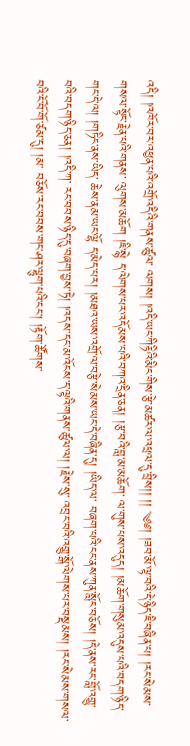འདི། །འཁོར་བར་འཕྱན་པའི་འགྲོ་འདིའི་གནས་ཚུལ་ ལགས། །འདི་ཡང་ཀིརྟིའི་མིང་གིས་རྩེ་མཚར་ལ་འཕྲལ་དུ་བྲིས།། །། ༄༅། །ཟབ་མོ་ལྟ་བའི་དེ་ཉིད་ཇི་བཞིན་པ། །རང་སེམས་གསལ་སྟོང་རྗེན་པའི་གནས་ ལུགས་མཆོག །ཇི་སྙེ ད་ལེགས་པར་འདོམས་པའི་བཀའ་དྲིན་ཅན། །རྩ་བའི་བླ་མ་མཆོག་ ལ་གུས་པས་འདུད། །མཆོག་གསུམ་འདུས་པའི་བདག་ཉིད་གང་དེ་ལ། །གཏིང་ནས་ཡིད་ ཆེས་ནམ་ཡང་ལྷོ ད་མེད་པར། །མཐའ་ཡས་འགྲོ་ལ་བརྩེ་སེམས་ཡང་དེ་བཞིན་དུ། །ཡིད་ལ་ བཞག་པའི་ངང་ནས་ཀུན་སློང་བཅོས། །དེ་ནས་རང་བློ་འགྱུ་བའི་བདག་ཉིད་ཅན། །འདི་ཀ་ རང་བབས་ཉིད་དུ་བཞག་བྱས་ཏེ། །འདས་དང་མ་འོངས་ད་ལྟའི་གནས་ཚུལ་ལ། །རྗེས་སུ་ འབྲང་བའི་འགྱུ་སྒོ་ལེགས་པར་བསྡམས། །རང་སེམས་གསལ་བའི་ངོ་བོ་གོ་ཙམ་དུ། །མ་ བཅོས་རང་བབས་གང་ཤར་ལྷུག་པའི་ངང་། །རྟོག་ཚོགས་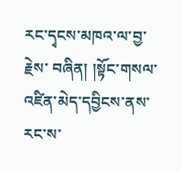རང་དྭངས་མཁའ་ལ་བྱ་རྗེས་ བཞིན། །སྟོང་གསལ་འཛིན་མེད་དབྱིངས་ནས་རང་ས་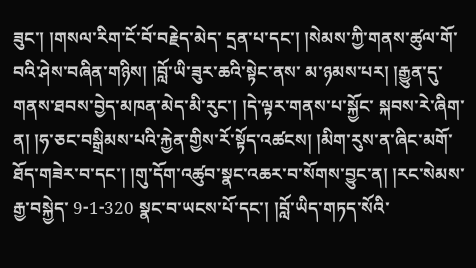ཟུང་། །གསལ་རིག་ངོ་བོ་བརྗེད་མེད་ དྲན་པ་དང་། །སེམས་ཀྱི་གནས་ཚུལ་གོ་བའི་ཤེས་བཞིན་གཉིས། །བློ་ཡི་ཟུར་ཆའི་སྟེང་ནས་ མ་ཉམས་པར། །རྒྱུན་དུ་གནས་ཐབས་བྱེད་མཁན་མེད་མི་རུང་། །དེ་ལྟར་གནས་པ་སྐྱོང་ སྐབས་རེ་ཞིག་ན། །ཧ་ཅང་བསྒྲིམས་པའི་རྐྱེན་གྱིས་རོ་སྟོད་འཚངས། །མིག་རུས་ན་ཞིང་མགོ་ ཐོད་གཟེར་བ་དང་། །གུ་དོག་འཚུབ་སྣང་འཆར་བ་སོགས་བྱུང་ན། །རང་སེམས་རྒྱ་བསྐྱེད་ 9-1-320 སྣང་བ་ཡངས་པོ་དང་། །བློ་ཡིད་གཏད་སོའི་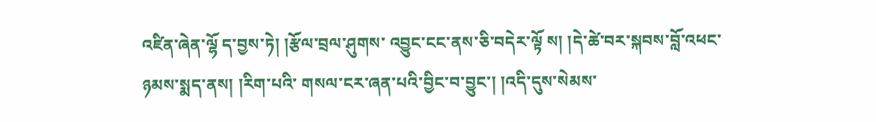འཛིན་ཞེན་ལྷོ ད་བྱས་ཏེ། །རྩོལ་བྲལ་ཤུགས་ འབྱུང་ངང་ནས་ཅི་བདེར་ལྟོ ས། །དེ་ཚེ་བར་སྐབས་བློ་འཕང་ཉམས་སྨད་ནས། །རིག་པའི་ གསལ་ངར་ཞན་པའི་བྱིང་བ་བྱུང་། །འདི་དུས་སེམས་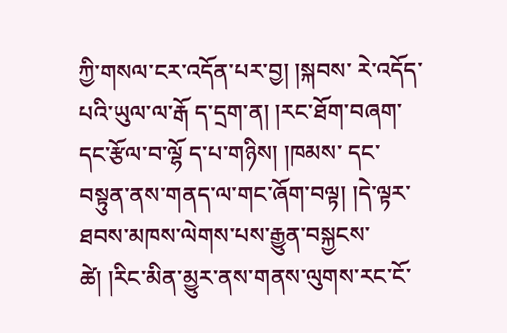ཀྱི་གསལ་ངར་འདོན་པར་བྱ། །སྐབས་ རེ་འདོད་པའི་ཡུལ་ལ་རྒོ ད་དྲག་ན། །རང་ཐོག་བཞག་དང་རྩོལ་བ་ལྷོ ད་པ་གཉིས། །ཁམས་ དང་བསྟུན་ནས་གནད་ལ་གང་ཞོག་བལྟ། །དེ་ལྟར་ཐབས་མཁས་ལེགས་པས་རྒྱུན་བསྐྱངས་ ཚེ། །རིང་མིན་མྱུར་ནས་གནས་ལུགས་རང་ངོ་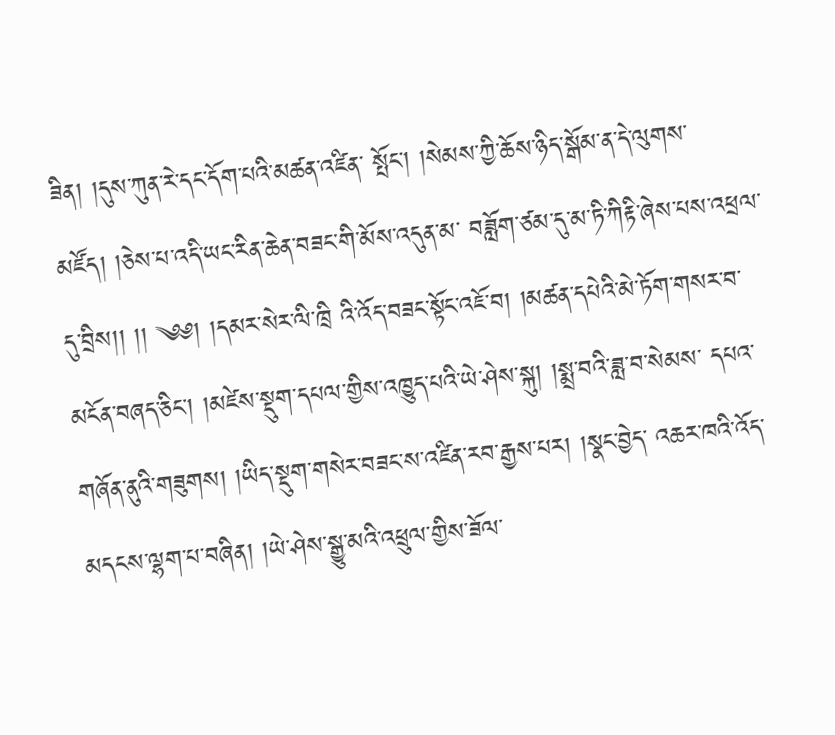ཟིན། །དུས་ཀུན་རེ་དང་དོག་པའི་མཚན་འཛིན་ སྤོང་། །སེམས་ཀྱི་ཆོས་ཉིད་སྒོམ་ན་དེ་ལུགས་མཛོད། །ཅེས་པ་འདི་ཡང་རིན་ཆེན་བཟང་གི་མོས་འདུན་མ་ བཟློག་ཙམ་དུ་མ་ཏི་ཀིརྟི་ཞེས་པས་འཕྲལ་དུ་བྲིས།། །། ༄༅། །དམར་སེར་ལི་ཁྲི འི་འོད་བཟང་སྟོང་འཇོ་བ། །མཚན་དཔེའི་མེ་ཏོག་གསར་བ་ མངོན་བཞད་ཅིང་། །མཛེས་སྡུག་དཔལ་གྱིས་འཁྱུད་པའི་ཡེ་ཤེས་སྐུ། །སྨྲ་བའི་ཟླ་བ་སེམས་ དཔའ་གཞོན་ནུའི་གཟུགས། །ཡིད་སྡུག་གསེར་བཟང་ས་འཛིན་རབ་རྒྱས་པར། །སྣང་བྱེད་ འཆར་ཁའི་འོད་མདངས་ལྷག་པ་བཞིན། །ཡེ་ཤེས་སྒྱུ་མའི་འཕྲུལ་གྱིས་ཟོལ་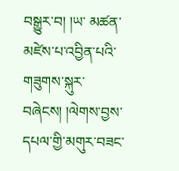བསྒྱུར་བ། །ཡ་ མཚན་མཛེས་པ་འབྱིན་པའི་གཟུགས་སྐུར་བཞེངས། །ལེགས་བྱས་དཔལ་གྱི་མགུར་བཟང་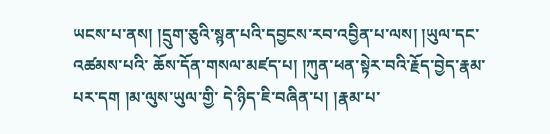ཡངས་པ་ནས། །དྲུག་ཅུའི་སྙན་པའི་དབྱངས་རབ་འབྱིན་པ་ལས། །ཡུལ་དང་འཚམས་པའི་ ཆོས་དོན་གསལ་མཛད་པ། །ཀུན་ཕན་སྟེར་བའི་རྗོད་བྱེད་རྣམ་པར་དག །མ་ལུས་ཡུལ་གྱི་ དེ་ཉིད་ཇི་བཞིན་པ། །རྣམ་པ་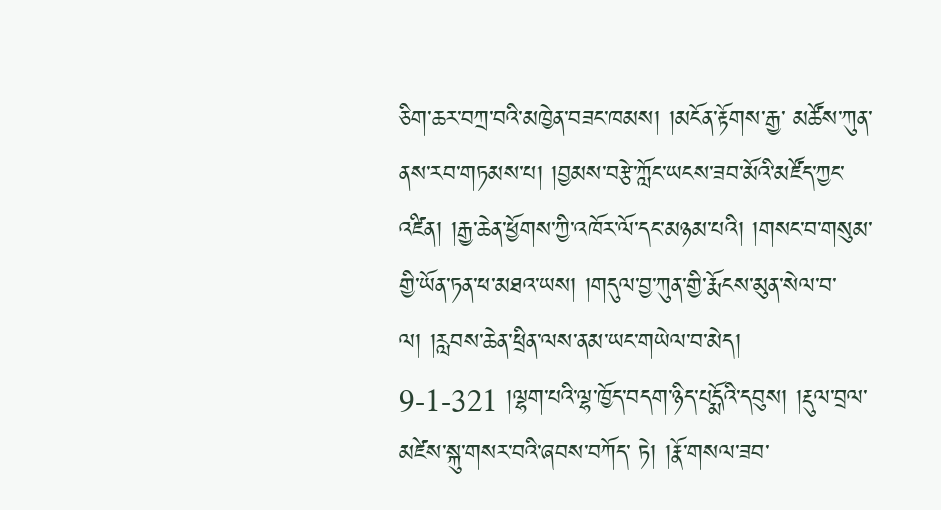ཅིག་ཆར་བཀྲ་བའི་མཁྱེན་བཟང་ཁམས། །མངོན་རྟོགས་རྒྱ་ མཚོས་ཀུན་ནས་རབ་གཏམས་པ། །བྱམས་བརྩེ་ཀློང་ཡངས་ཟབ་མོའི་མཛོད་ཀྱང་འཛིན། །རྒྱ་ཆེན་ཕྱོགས་ཀྱི་འཁོར་ལོ་དང་མཉམ་པའི། །གསང་བ་གསུམ་གྱི་ཡོན་ཏན་ཕ་མཐའ་ཡས། །གདུལ་བྱ་ཀུན་གྱི་རྨོངས་མུན་སེལ་བ་ལ། །རླབས་ཆེན་ཕྲིན་ལས་ནམ་ཡང་གཡེལ་བ་མེད། 9-1-321 །ལྷག་པའི་ལྷ་ཁྱོད་བདག་ཉིད་པདྨོའི་དབུས། །རྡུལ་བྲལ་མཛེས་སྐུ་གསར་བའི་ཞབས་བཀོད་ ཏེ། །རྣོ་གསལ་ཟབ་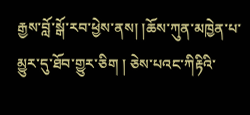རྒྱས་བློ་སྒོ་རབ་ཕྱེས་ནས། །ཆོས་ཀུན་མཁྱེན་པ་མྱུར་དུ་ཐོབ་གྱུར་ཅིག ། ཅེས་པའང་ཀིརྟིའི་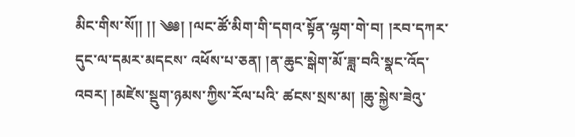མིང་གིས་སོ།། །། ༄༅། །ལང་ཚོ་མིག་གི་དགའ་སྟོན་ལྷག་གེ་བ། །རབ་དཀར་དུང་ལ་དམར་མདངས་ འཕོས་པ་ཅན། །ན་ཆུང་སྒེག་མོ་ཟླ་བའི་སྣང་འོད་འབར། །མཛེས་སྡུག་ཉམས་ཀྱིས་རོལ་པའི་ ཚངས་སྲས་མ། །ཆུ་སྐྱེས་ཟེའུ་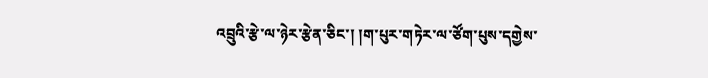འབྲུའི་རྩེ་ལ་ཉེར་རྩེན་ཅིང་། །ག་པུར་གཏེར་ལ་ཙོག་པུས་དགྱེས་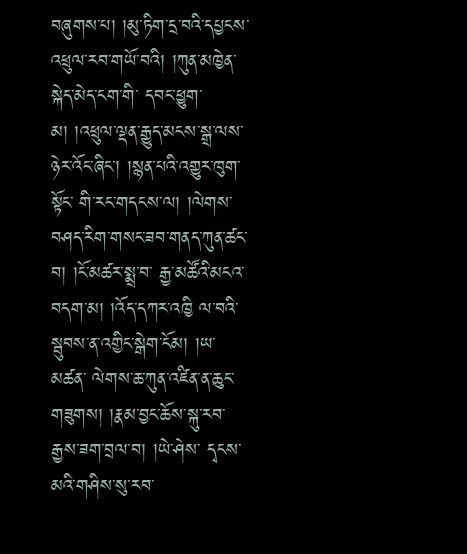བཞུགས་པ། །མུ་ཏིག་དྲ་བའི་དཔྱངས་འཕྲུལ་རབ་གཡོ་བའི། །ཀུན་མཁྱེན་སྐེད་མེད་ངག་གི་ དབང་ཕྱུག་མ། །འཕྲུལ་ལྡན་རྒྱུད་མངས་སྒྲ་ལས་ཉེར་འོང་ཞིང་། །སྙན་པའི་འགྱུར་ཁུག་སྟོང་ གི་རང་གདངས་ལ། །ལེགས་བཤད་རིག་གསང་ཟབ་གནད་ཀུན་ཚང་བ། །ངོ་མཚར་སྨྲ་བ་ རྒྱ་མཚོའི་མངའ་བདག་མ། །འོད་དཀར་འཁྱི ལ་བའི་སྦུབས་ན་འགྱིང་སྒེག་ངོམ། །ཡ་མཚན་ ལེགས་ཆ་ཀུན་འཛིན་ན་ཆུང་གཟུགས། །རྣམ་བྱང་ཆོས་སྐུ་རབ་རྒྱས་ཟག་བྲལ་བ། །ཡེ་ཤེས་ དྭངས་མའི་གཤིས་སུ་རབ་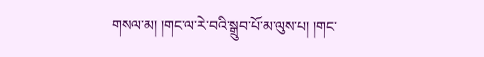གསལ་མ། །གང་ལ་རེ་བའི་སྒྲུབ་པོ་མ་ལུས་པ། །གང་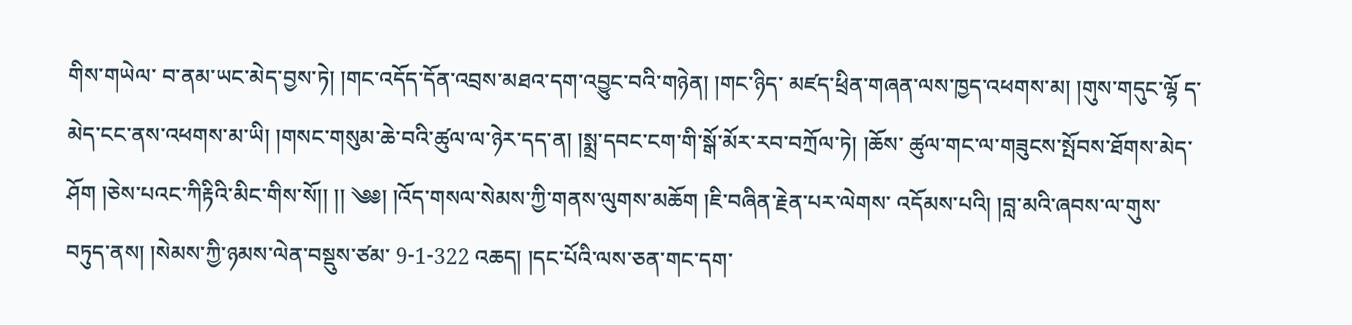གིས་གཡེལ་ བ་ནམ་ཡང་མེད་བྱས་ཏེ། །གང་འདོད་དོན་འབྲས་མཐའ་དག་འབྱུང་བའི་གཉེན། །གང་ཉིད་ མཛད་ཕྲིན་གཞན་ལས་ཁྱད་འཕགས་མ། །གུས་གདུང་ལྷོ ད་མེད་ངང་ནས་འཕགས་མ་ཡི། །གསང་གསུམ་ཆེ་བའི་ཚུལ་ལ་ཉེར་དད་ན། །སྨྲ་དབང་ངག་གི་སྒོ་མོར་རབ་བཀྲོལ་ཏེ། །ཆོས་ ཚུལ་གང་ལ་གཟུངས་སྤོབས་ཐོགས་མེད་ཤོག །ཅེས་པའང་ཀིརྟིའི་མིང་གིས་སོ།། །། ༄༅། །འོད་གསལ་སེམས་ཀྱི་གནས་ལུགས་མཆོག །ཇི་བཞིན་རྗེན་པར་ལེགས་ འདོམས་པའི། །བླ་མའི་ཞབས་ལ་གུས་བཏུད་ནས། །སེམས་ཀྱི་ཉམས་ལེན་བསྡུས་ཙམ་ 9-1-322 འཆད། །དང་པོའི་ལས་ཅན་གང་དག་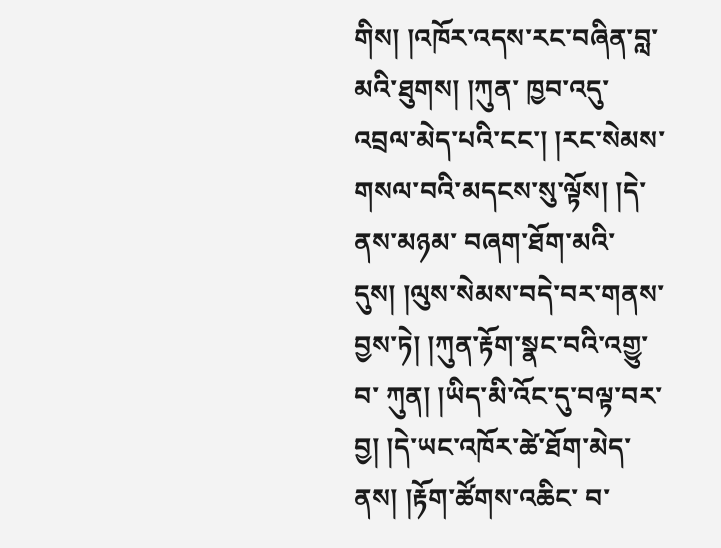གིས། །འཁོར་འདས་རང་བཞིན་བླ་མའི་ཐུགས། །ཀུན་ ཁྱབ་འདུ་འབྲལ་མེད་པའི་ངང་། །རང་སེམས་གསལ་བའི་མདངས་སུ་ལྟོས། །དེ་ནས་མཉམ་ བཞག་ཐོག་མའི་དུས། །ལུས་སེམས་བདེ་བར་གནས་བྱས་ཏེ། །ཀུན་རྟོག་སྣང་བའི་འགྱུ་བ་ ཀུན། །ཡིད་མི་འོང་དུ་བལྟ་བར་བྱ། །དེ་ཡང་འཁོར་ཚེ་ཐོག་མེད་ནས། །རྟོག་ཚོགས་འཆིང་ བ་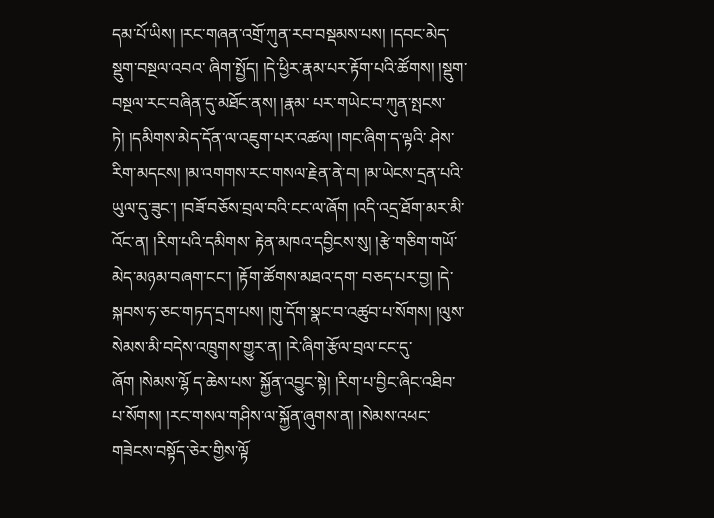དམ་པོ་ཡིས། །རང་གཞན་འགྲོ་ཀུན་རབ་བསྡམས་པས། །དབང་མེད་སྡུག་བསྔལ་འབའ་ ཞིག་སྤྱོད། །དེ་ཕྱིར་རྣམ་པར་རྟོག་པའི་ཚོགས། །སྡུག་བསྔལ་རང་བཞིན་དུ་མཐོང་ནས། །རྣམ་ པར་གཡེང་བ་ཀུན་སྤངས་ཏེ། །དམིགས་མེད་དོན་ལ་འཇུག་པར་འཚལ། །གང་ཞིག་ད་ལྟའི་ ཤེས་རིག་མདངས། །མ་འགགས་རང་གསལ་རྗེན་ནེ་བ། །མ་ཡེངས་དྲན་པའི་ཡུལ་དུ་ཟུང་། །བཟོ་བཅོས་བྲལ་བའི་ངང་ལ་ཞོག །འདི་འདྲ་ཐོག་མར་མི་འོང་ན། །རིག་པའི་དམིགས་ རྟེན་མཁའ་དབྱིངས་སུ། །རྩེ་གཅིག་གཡོ་མེད་མཉམ་བཞག་ངང་། །རྟོག་ཚོགས་མཐའ་དག་ བཅད་པར་བྱ། །དེ་སྐབས་ཧ་ཅང་གཏད་དྲག་པས། །གུ་དོག་སྣང་བ་འཚུབ་པ་སོགས། །ལུས་ སེམས་མི་བདེས་འཁྲུགས་གྱུར་ན། །རེ་ཞིག་རྩོལ་བྲལ་ངང་དུ་ཞོག །སེམས་ལྷོ ད་ཆེས་པས་ སྐྱོན་འབྱུང་སྟེ། །རིག་པ་བྱིང་ཞིང་འཐིབ་པ་སོགས། །རང་གསལ་གཤིས་ལ་སྐྱོན་ཞུགས་ན། །སེམས་འཕང་གཟེངས་བསྟོད་ཅེར་གྱིས་ལྟོ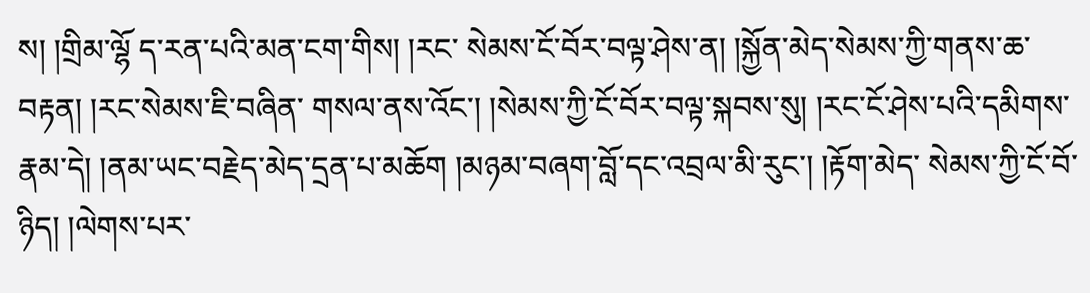ས། །གྲིམ་ལྷོ ད་རན་པའི་མན་ངག་གིས། །རང་ སེམས་ངོ་བོར་བལྟ་ཤེས་ན། །སྐྱོན་མེད་སེམས་ཀྱི་གནས་ཆ་བརྟན། །རང་སེམས་ཇི་བཞིན་ གསལ་ནས་འོང་། །སེམས་ཀྱི་ངོ་བོར་བལྟ་སྐབས་སུ། །རང་ངོ་ཤེས་པའི་དམིགས་རྣམ་དེ། །ནམ་ཡང་བརྗེད་མེད་དྲན་པ་མཆོག །མཉམ་བཞག་བློ་དང་འབྲལ་མི་རུང་། །རྟོག་མེད་ སེམས་ཀྱི་ངོ་བོ་ཉིད། །ལེགས་པར་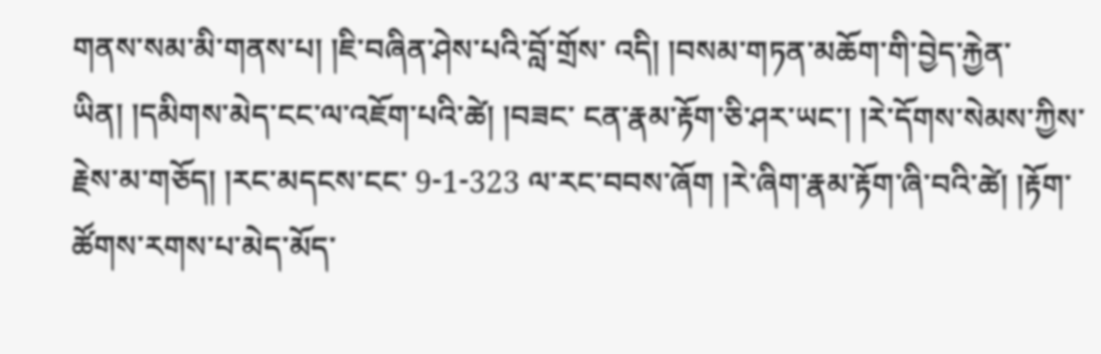གནས་སམ་མི་གནས་པ། །ཇི་བཞིན་ཤེས་པའི་བློ་གྲོས་ འདི། །བསམ་གཏན་མཆོག་གི་བྱེད་རྐྱེན་ཡིན། །དམིགས་མེད་ངང་ལ་འཇོག་པའི་ཚེ། །བཟང་ ངན་རྣམ་རྟོག་ཅི་ཤར་ཡང་། །རེ་དོགས་སེམས་ཀྱིས་རྗེས་མ་གཅོད། །རང་མདངས་ངང་ 9-1-323 ལ་རང་བབས་ཞོག །རེ་ཞིག་རྣམ་རྟོག་ཞི་བའི་ཚེ། །རྟོག་ཚོགས་རགས་པ་མེད་མོད་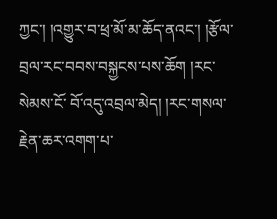ཀྱང་། །འགྱུར་བ་ཕྲ་མོ་མ་ཆོད་ནའང་། །རྩོལ་བྲལ་རང་བབས་བསྐྱངས་པས་ཆོག །རང་སེམས་ངོ་ བོ་འདུ་འབྲལ་མེད། །རང་གསལ་རྗེན་ཆར་འགག་པ་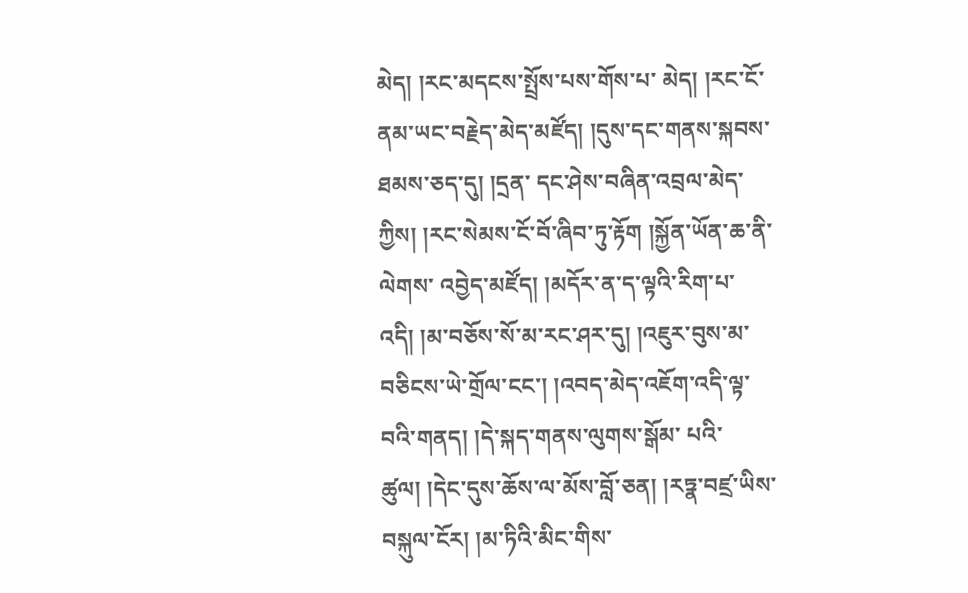མེད། །རང་མདངས་སྤྲོས་པས་གོས་པ་ མེད། །རང་ངོ་ནམ་ཡང་བརྗེད་མེད་མཛོད། །དུས་དང་གནས་སྐབས་ཐམས་ཅད་དུ། །དྲན་ དང་ཤེས་བཞིན་འབྲལ་མེད་ཀྱིས། །རང་སེམས་ངོ་བོ་ཞིབ་ཏུ་རྟོག །སྐྱོན་ཡོན་ཆ་ནི་ལེགས་ འབྱེད་མཛོད། །མདོར་ན་ད་ལྟའི་རིག་པ་འདི། །མ་བཅོས་སོ་མ་རང་ཤར་དུ། །འཇུར་བུས་མ་ བཅིངས་ཡེ་གྲོལ་ངང་། །འབད་མེད་འཇོག་འདི་ལྟ་བའི་གནད། །དེ་སྐད་གནས་ལུགས་སྒོམ་ པའི་ཚུལ། །དེང་དུས་ཆོས་ལ་མོས་བློ་ཅན། །རཏྣ་བཛྲ་ཡིས་བསྐུལ་ངོར། །མ་ཏིའི་མིང་གིས་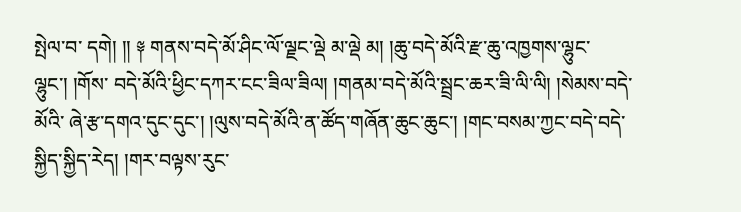སྤེལ་བ་ དགེ། །། ༈ གནས་བདེ་མོ་ཤིང་ལོ་ལྗང་ལྡེ མ་ལྡེ མ། །ཆུ་བདེ་མོའི་རྫ་ཆུ་འཁྱགས་ལྷུང་ལྷུང་། །གོས་ བདེ་མོའི་ཕྱིང་དཀར་ངང་ཟིལ་ཟིལ། །གནམ་བདེ་མོའི་སྦྲང་ཆར་ཟི་ལི་ལི། །སེམས་བདེ་མོའི་ ཞེ་རྩ་དགའ་དུང་དུང་། །ལུས་བདེ་མོའི་ན་ཚོད་གཞོན་ཆུང་ཆུང་། །གང་བསམ་ཀྱང་བདེ་བདེ་ སྐྱིད་སྐྱིད་རེད། །གར་བལྟས་རུང་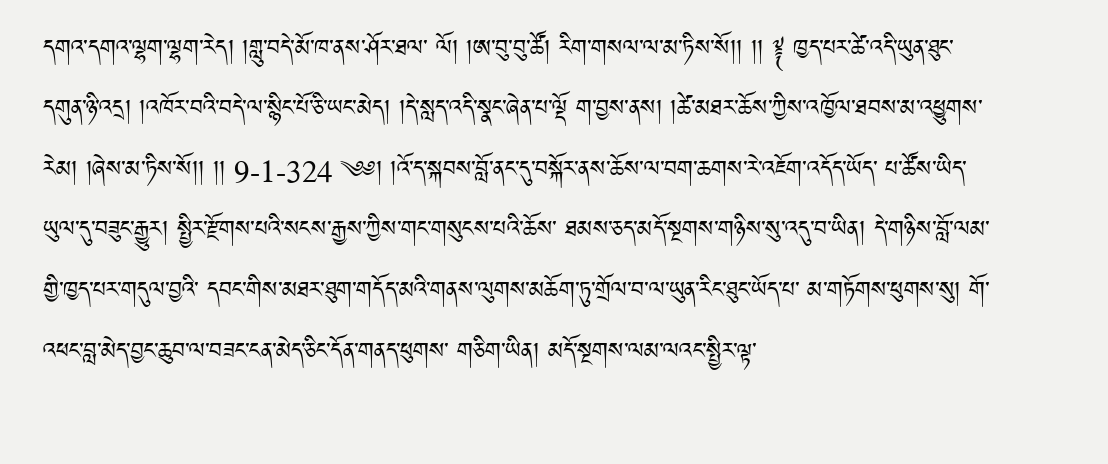དགའ་དགའ་ལྷག་ལྷག་རེད། །གླུ་བདེ་མོ་ཁ་ནས་ཤོར་ཐལ་ ལོ། །ཨ་བུ་བུ་ཚོ། རིག་གསལ་ལ་མ་ཏིས་སོ།། །། ༈ ཁྱད་པར་ཚེ་འདི་ཡུན་ཐུང་དགུན་ཉི་འདྲ། །འཁོར་བའི་བདེ་ལ་སྙིང་པོ་ཅི་ཡང་མེད། །དེ་སླད་འདི་སྣང་ཞེན་པ་ལྡོ ག་བྱས་ནས། །ཚེ་མཐར་ཆོས་ཀྱིས་འཁྱོལ་ཐབས་མ་འཕྱུགས་ རེམ། །ཞེས་མ་ཏིས་སོ།། །། 9-1-324 ༄༅། །འོ་ད་སྐབས་བློ་ནང་དུ་བསྐོར་ནས་ཆོས་ལ་བག་ཆགས་རེ་འཇོག་འདོད་ཡོད་ པ་ཚོས་ཡིད་ཡུལ་དུ་བཟུང་རྒྱུར། སྤྱིར་རྫོགས་པའི་སངས་རྒྱས་ཀྱིས་གང་གསུངས་པའི་ཆོས་ ཐམས་ཅད་མདོ་སྔགས་གཉིས་སུ་འདུ་བ་ཡིན། དེ་གཉིས་བློ་ལམ་གྱི་ཁྱད་པར་གདུལ་བྱའི་ དབང་གིས་མཐར་ཐུག་གདོད་མའི་གནས་ལུགས་མཆོག་ཏུ་གྲོལ་བ་ལ་ཡུན་རིང་ཐུང་ཡོད་པ་ མ་གཏོགས་ཕུགས་སུ། གོ་འཕང་བླ་མེད་བྱང་ཆུབ་ལ་བཟང་ངན་མེད་ཅིང་དོན་གནད་ཕུགས་ གཅིག་ཡིན། མདོ་སྔགས་ལམ་ལའང་སྤྱིར་ལྟ་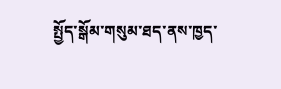སྤྱོད་སྒོམ་གསུམ་ཐད་ནས་ཁྱད་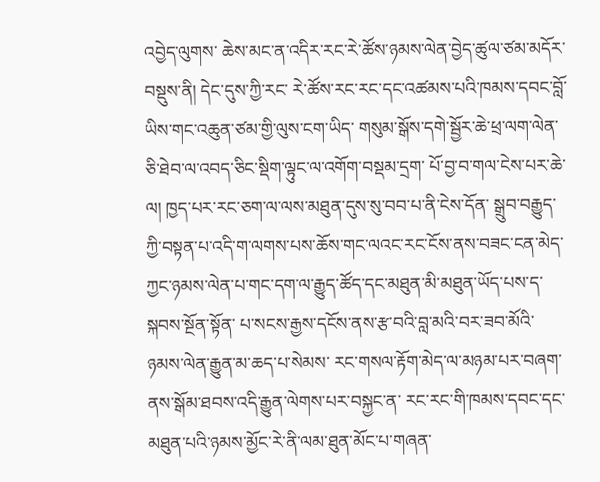འབྱེད་ལུགས་ ཆེས་མང་ན་འདིར་རང་རེ་ཚོས་ཉམས་ལེན་བྱེད་ཚུལ་ཙམ་མདོར་བསྡུས་ནི། དེང་དུས་ཀྱི་རང་ རེ་ཚོས་རང་རང་དང་འཚམས་པའི་ཁམས་དབང་བློ་ཡིས་གང་འཆུན་ཙམ་གྱི་ལུས་ངག་ཡིད་ གསུམ་སྒོས་དགེ་སྦྱོར་ཆེ་ཕྲ་ལག་ལེན་ཅི་ཐེབ་ལ་འབད་ཅིང་སྡིག་ལྟུང་ལ་འགོག་བསྡམ་དྲག་ པོ་བྱ་བ་གལ་ངེས་པར་ཆེ་ལ། ཁྱད་པར་རང་ཅག་ལ་ལས་མཐུན་དུས་སུ་བབ་པ་ནི་ངེས་དོན་ སྒྲུབ་བརྒྱུད་ཀྱི་བསྟན་པ་འདི་ག་ལགས་པས་ཆོས་གང་ལའང་རང་ངོས་ནས་བཟང་ངན་མེད་ ཀྱང་ཉམས་ལེན་པ་གང་དག་ལ་རྒྱུད་ཚོད་དང་མཐུན་མི་མཐུན་ཡོད་པས་ད་སྐབས་སྔོན་སྟོན་ པ་སངས་རྒྱས་དངོས་ནས་རྩ་བའི་བླ་མའི་བར་ཟབ་མོའི་ཉམས་ལེན་རྒྱུན་མ་ཆད་པ་སེམས་ རང་གསལ་རྟོག་མེད་ལ་མཉམ་པར་བཞག་ནས་སྒོམ་ཐབས་འདི་རྒྱུན་ལེགས་པར་བསྐྱང་ན་ རང་རང་གི་ཁམས་དབང་དང་མཐུན་པའི་ཉམས་མྱོང་རེ་ནི་ལམ་ཐུན་མོང་པ་གཞན་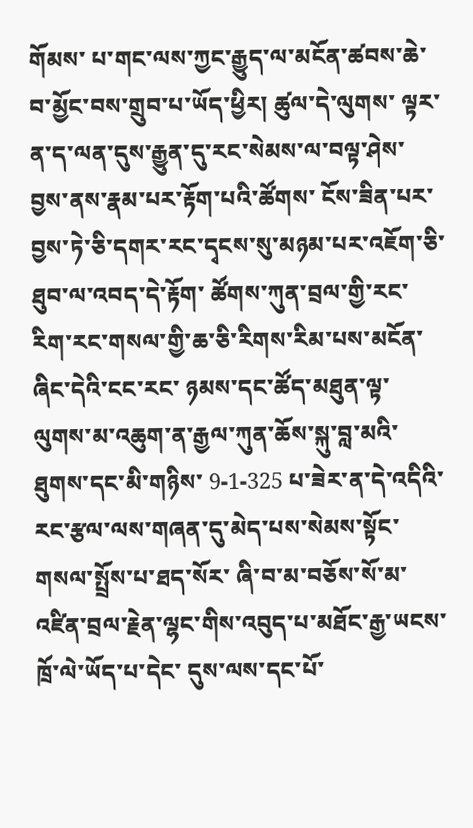གོམས་ པ་གང་ལས་ཀྱང་རྒྱུད་ལ་མངོན་ཚབས་ཆེ་བ་མྱོང་བས་གྲུབ་པ་ཡོད་ཕྱིར། ཚུལ་དེ་ལུགས་ ལྟར་ན་ད་ལན་དུས་རྒྱུན་དུ་རང་སེམས་ལ་བལྟ་ཤེས་བྱས་ནས་རྣམ་པར་རྟོག་པའི་ཚོགས་ ངོས་ཟིན་པར་བྱས་ཏེ་ཅི་དགར་རང་དྭངས་སུ་མཉམ་པར་འཇོག་ཅི་ཐུབ་ལ་འབད་དེ་རྟོག་ ཚོགས་ཀུན་བྲལ་གྱི་རང་རིག་རང་གསལ་གྱི་ཆ་ཅི་རིགས་རིམ་པས་མངོན་ཞིང་དེའི་ངང་རང་ ཉམས་དང་ཚོད་མཐུན་ལྟ་ལུགས་མ་འཆུག་ན་རྒྱལ་ཀུན་ཆོས་སྐུ་བླ་མའི་ཐུགས་དང་མི་གཉིས་ 9-1-325 པ་ཟེར་ན་དེ་འདིའི་རང་རྩལ་ལས་གཞན་དུ་མེད་པས་སེམས་སྟོང་གསལ་སྤྲོས་པ་ཐད་སོར་ ཞི་བ་མ་བཅོས་སོ་མ་འཛིན་བྲལ་རྗེན་ལྷང་གིས་འབུད་པ་མཐོང་རྒྱ་ཡངས་ཁྲོ་ལེ་ཡོད་པ་དེང་ དུས་ལས་དང་པོ་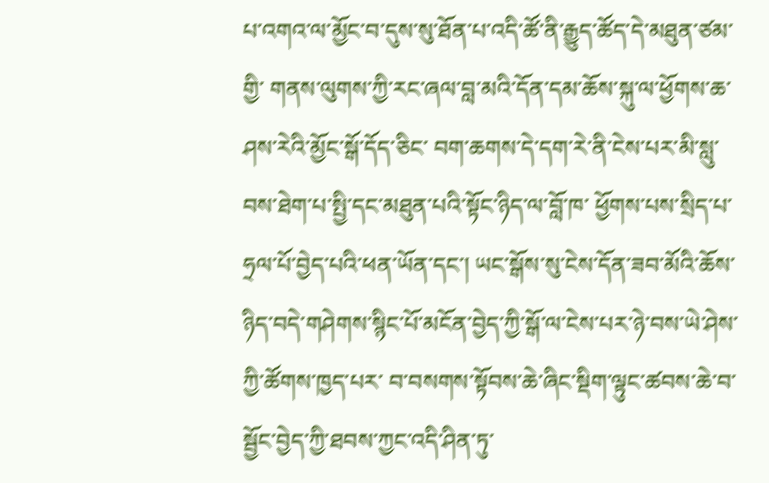པ་འགའ་ལ་མྱོང་བ་དུས་སུ་ཐོན་པ་འདི་ཚོ་ནི་རྒྱུད་ཚོད་དེ་མཐུན་ཙམ་གྱི་ གནས་ལུགས་ཀྱི་རང་ཞལ་བླ་མའི་དོན་དམ་ཆོས་སྐུ་ལ་ཕྱོགས་ཆ་ཤས་རེའི་མྱོང་སྒོ་དོད་ཅིང་ བག་ཆགས་དེ་དག་རེ་ནི་ངེས་པར་མི་སླུ་བས་ཐེག་པ་སྤྱི་དང་མཐུན་པའི་སྟོང་ཉིད་ལ་བློ་ཁ་ ཕྱོགས་པས་སྲིད་པ་ཧྲལ་པོ་བྱེད་པའི་ཕན་ཡོན་དང་། ཡང་སྒོས་སུ་ངེས་དོན་ཟབ་མོའི་ཆོས་ ཉིད་བདེ་གཤེགས་སྙིང་པོ་མངོན་བྱེད་ཀྱི་སྒོ་ལ་ངེས་པར་ཉེ་བས་ཡེ་ཤེས་ཀྱི་ཚོགས་ཁྱད་པར་ བ་བསགས་སྟོབས་ཆེ་ཞིང་སྡིག་ལྟུང་ཚབས་ཆེ་བ་སྦྱོང་བྱེད་ཀྱི་ཐབས་ཀྱང་འདི་ཤིན་ཏུ་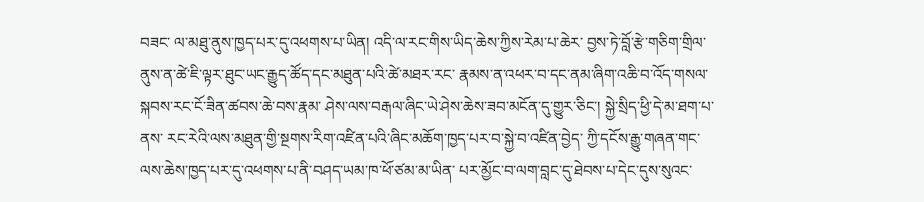བཟང་ ལ་མཐུ་ནུས་ཁྱད་པར་དུ་འཕགས་པ་ཡིན། འདི་ལ་རང་གིས་ཡིད་ཆེས་ཀྱིས་རེམ་པ་ཆེར་ བྱས་ཏེ་བློ་རྩེ་གཅིག་གྲིལ་ནུས་ན་ཚེ་ཇི་ལྟར་ཐུང་ཡང་རྒྱུད་ཚོད་དང་མཐུན་པའི་ཚེ་མཐར་རང་ རྣམས་ན་འཕར་བ་དང་ནམ་ཞིག་འཆི་བ་འོད་གསལ་སྐབས་རང་ངོ་ཟིན་ཚབས་ཆེ་བས་རྣམ་ ཤེས་ལས་བརྒལ་ཞིང་ཡེ་ཤེས་ཆེས་ཟབ་མངོན་དུ་གྱུར་ཅིང་། སྐྱེ་སྲིད་ཕྱི་དེ་མ་ཐག་པ་ནས་ རང་རེའི་ལས་མཐུན་གྱི་སྔགས་རིག་འཛིན་པའི་ཞིང་མཆོག་ཁྱད་པར་བ་སྐྱེ་བ་འཛིན་བྱེད་ ཀྱི་དངོས་རྒྱུ་གཞན་གང་ལས་ཆེས་ཁྱད་པར་དུ་འཕགས་པ་ནི་བཤད་ཡམ་ཁ་ཕོ་ཙམ་མ་ཡིན་ པར་མྱོང་བ་ལག་བླང་དུ་ཐེབས་པ་དེང་དུས་སུའང་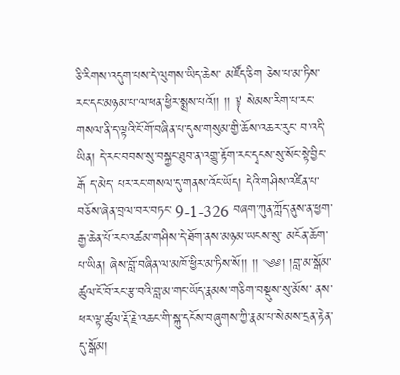ཅི་རིགས་འདུག་པས་དེ་ལུགས་ཡིད་ཆེས་ མཛོད་ཅིག ཅེས་པ་མ་ཏིས་རང་དང་མཉམ་པ་ལ་ཕན་ཕྱིར་སྨྲས་པའོ།། །། ༈ སེམས་རིག་པ་རང་གསལ་ནི་ད་ལྟའི་ངོ་གོ་བཞིན་པ་དུས་གསུམ་གྱི་ཆོས་འཆར་རུང་ བ་འདི་ཡིན། དེ་རང་བབས་སུ་བསྐྱང་ཐུབ་ན་འགྱུ་རྟོག་རང་དྭངས་སུ་སོང་སྟེ་བྱིང་རྒོ ད་མེད་ པར་རང་གསལ་དུ་གནས་འོང་ཡོད། དེའི་གཤིས་འཛིན་པ་བཅོས་ཞེན་བྲལ་བར་བཏང་ 9-1-326 བཞག་ཀུན་ཀློད་ནུས་ན་ཕྱག་རྒྱ་ཆེན་པོ་རང་འཚམ་གཤིས་དེ་ཐོག་ནས་མཉམ་ཡངས་སུ་ མངོན་ཆོག་པ་ཡིན། ཞེས་བློ་བཞིན་ལ་མཁོ་ཕྱིར་མ་ཏིས་སོ།། །། ༄༅། །བླ་མ་སྒོམ་ཚུལ་ངོ་བོ་རང་རྩ་བའི་བླ་མ་གང་ཡོད་རྣམས་གཅིག་བསྡུས་སུ་མོས་ ནས་ཕར་ལྟ་ཚུལ་རྡོ་རྗེ་འཆང་གི་སྐུ་དངོས་བཞུགས་ཀྱི་རྣམ་པ་སེམས་དྲན་རྟེན་དུ་སྒོམ།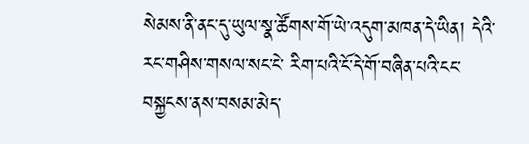སེམས་ནི་ནང་དུ་ཡུལ་སྣ་ཚོགས་གོ་ཡེ་འདུག་མཁན་དེ་ཡིན། དེའི་རང་གཤིས་གསལ་སང་ངེ་ རིག་པའི་ངོ་དེ་གོ་བཞིན་པའི་ངང་བསྐྱངས་ནས་བསམ་མེད་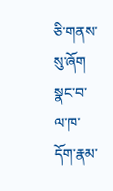ཅི་གནས་སུ་ཞོག སྣང་བ་ལ་ཁ་ དོག་རྣམ་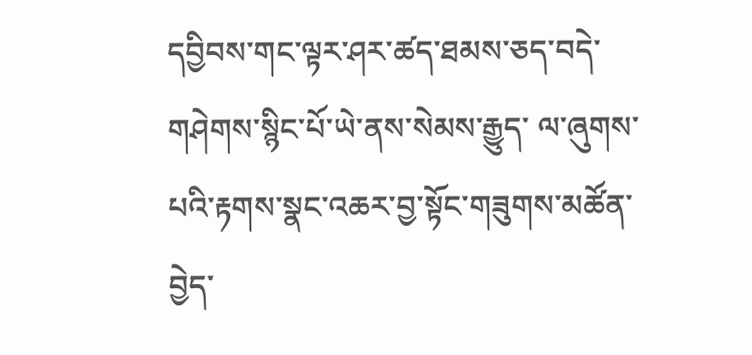དབྱིབས་གང་ལྟར་ཤར་ཚད་ཐམས་ཅད་བདེ་གཤེགས་སྙིང་པོ་ཡེ་ནས་སེམས་རྒྱུད་ ལ་ཞུགས་པའི་རྟགས་སྣང་འཆར་བྱ་སྟོང་གཟུགས་མཚོན་བྱེད་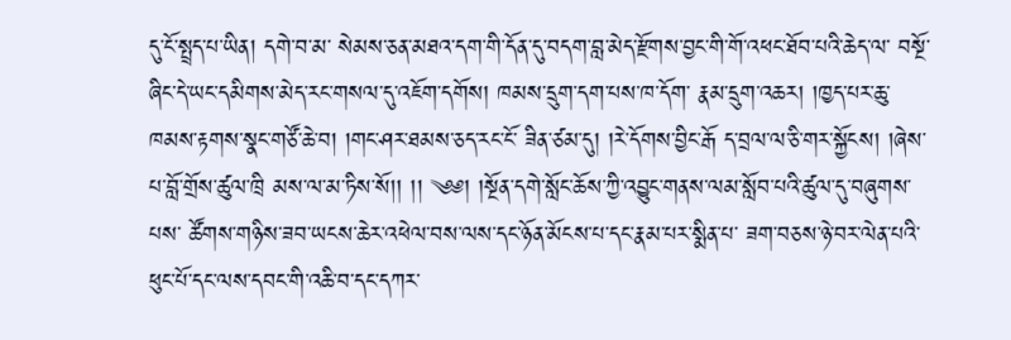དུ་ངོ་སྤྲད་པ་ཡིན། དགེ་བ་མ་ སེམས་ཅན་མཐའ་དག་གི་དོན་དུ་བདག་བླ་མེད་རྫོགས་བྱང་གི་གོ་འཕང་ཐོབ་པའི་ཆེད་ལ་ བསྔོ་ཞིང་དེ་ཡང་དམིགས་མེད་རང་གསལ་དུ་འཇོག་དགོས། ཁམས་དྲུག་དག་པས་ཁ་དོག་ རྣམ་དྲུག་འཆར། །ཁྱད་པར་ཆུ་ཁམས་རྟགས་སྣང་གཙོ་ཆེ་བ། །གང་ཤར་ཐམས་ཅད་རང་ངོ་ ཟིན་ཙམ་དུ། །རེ་དོགས་བྱིང་རྒོ ད་བྲལ་ལ་ཅི་གར་སྐྱོངས། །ཞེས་པ་བློ་གྲོས་ཚུལ་ཁྲི མས་ལ་མ་ཏིས་སོ།། །། ༄༅། །སྔོན་དགེ་སློང་ཆོས་ཀྱི་འབྱུང་གནས་ལམ་སློབ་པའི་ཚུལ་དུ་བཞུགས་པས་ ཚོགས་གཉིས་ཟབ་ཡངས་ཆེར་འཕེལ་བས་ལས་དང་ཉོན་མོངས་པ་དང་རྣམ་པར་སྨིན་པ་ ཟག་བཅས་ཉེ་བར་ལེན་པའི་ཕུང་པོ་དང་ལས་དབང་གི་འཆི་བ་དང་དཀར་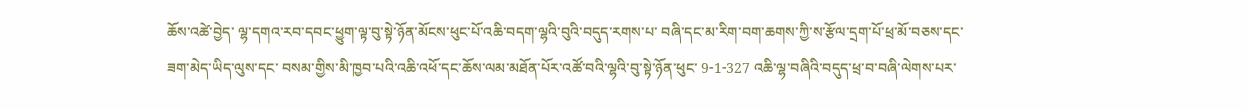ཆོས་འཚེ་བྱེད་ ལྷ་དགའ་རབ་དབང་ཕྱུག་ལྟ་བུ་སྟེ་ཉོན་མོངས་ཕུང་པོ་འཆི་བདག་ལྷའི་བུའི་བདུད་རགས་པ་ བཞི་དང་མ་རིག་བག་ཆགས་ཀྱི་ས་རྩོལ་དྲག་པོ་ཕྲ་མོ་བཅས་དང་ཟག་མེད་ཡིད་ལུས་དང་ བསམ་གྱིས་མི་ཁྱབ་པའི་འཆི་འཕོ་དང་ཆོས་ལམ་མཐོན་པོར་འཚོ་བའི་ལྷའི་བུ་སྟེ་ཉོན་ཕུང་ 9-1-327 འཆི་ལྷ་བཞིའི་བདུད་ཕྲ་བ་བཞི་ལེགས་པར་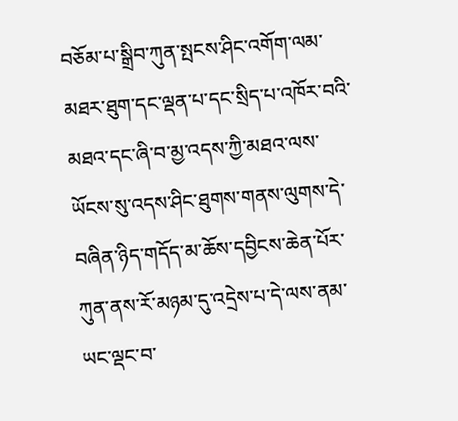བཅོམ་པ་སྒྲིབ་ཀུན་སྤངས་ཤིང་འགོག་ལམ་ མཐར་ཐུག་དང་ལྡན་པ་དང་སྲིད་པ་འཁོར་བའི་མཐའ་དང་ཞི་བ་མྱ་འདས་ཀྱི་མཐའ་ལས་ ཡོངས་སུ་འདས་ཤིང་ཐུགས་གནས་ལུགས་དེ་བཞིན་ཉིད་གདོད་མ་ཆོས་དབྱིངས་ཆེན་པོར་ ཀུན་ནས་རོ་མཉམ་དུ་འདྲེས་པ་དེ་ལས་ནམ་ཡང་ལྡང་བ་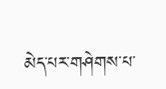མེད་པར་གཤེགས་པ་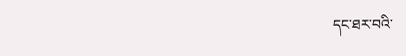དང་ཐར་བའི་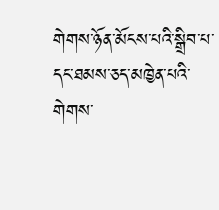གེགས་ཉོན་མོངས་པའི་སྒྲིབ་པ་དང་ཐམས་ཅད་མཁྱེན་པའི་གེགས་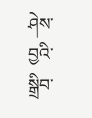ཤེས་བྱའི་སྒྲིབ་